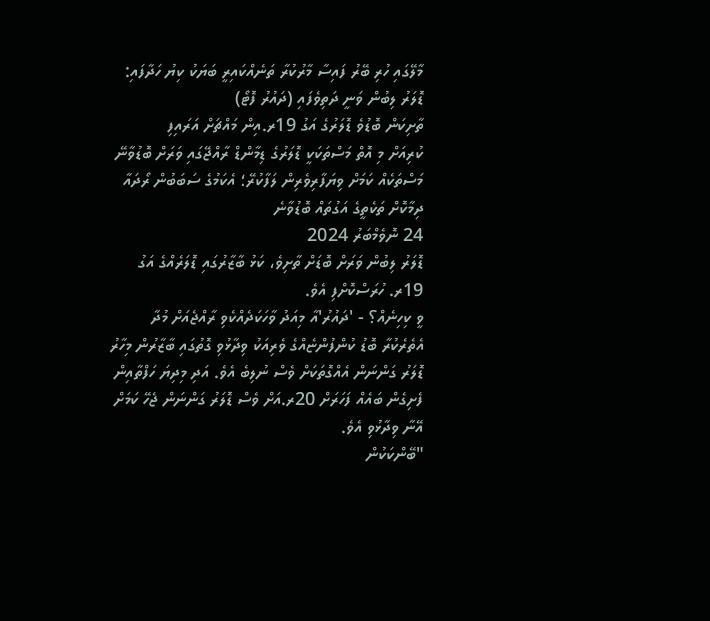މާލޭގައި ހުރި ބޭރު ފައިސާ މާރުކުރާ ތަނެއްކައިރީ ބަޔަކު ކިޔު ހަދާފައި: ޑޮލަރު ލިބުން ވަނީ ދަތިވެފައި (ދައުރު ފޮޓޯ)
ތާށިކަން ބޮޑުވެ ޑޮލަރުގެ އަގު 19ރ.އިން މައްޗަށް އަރައިފި
ކުރިއަށް މި އޮތް މަސްތަކަކީ ޑޮލަރުގެ ޑިމާންޑް ރާއްޖޭގައި ވަރަށް ބޮޑުވާނޭ މަސްތަކެއް ކަމަށް ވިޔަފާރިވެރިން ލަފާކުރޭ؛ އެކަމުގެ ސަބަބުން ރޯދައާ ދިމާކޮށް ތަކެތީގެ އަގުތައް ބޮޑުވާނެ
24 ނޮވެމްބަރު 2024
ޑޮލަރު ލިބުން ވަރަށް ބޮޑަށް ތާށިވެ، ކަޅު ބާޒާރުގައި ޑޮލަރެއްގެ އަގު 19ރ. ހުރަސްކޮށްފި އެވެ.
ވީ ކިހިނެއް؟ - 'ދައުރު'އާ މިއަދު ވާހަކަދެއްކެވި ރާއްޖެއަށް މުދާ އެތެރެކުރާ ބޮޑު ކުންފުންޏެއްގެ ވެރިއަކު ވިދާޅުވި ގޮތުގައި ބާޒާރުން މިހާރު ޑޮލަރު ގަންނަން އެއްގޮތަކަށް ވެސް ނުލިބެ އެވެ. އަދި މިދިޔަ ހަފްތާއިން ފެށިގެން ބައެއް ފަހަރަށް 20ރ.އަށް ވެސް ޑޮލަރު ގަންނަން ޖެހޭ ކަމަށް އޭނާ ވިދާޅުވި އެވެ.
"ބޭންކަކުން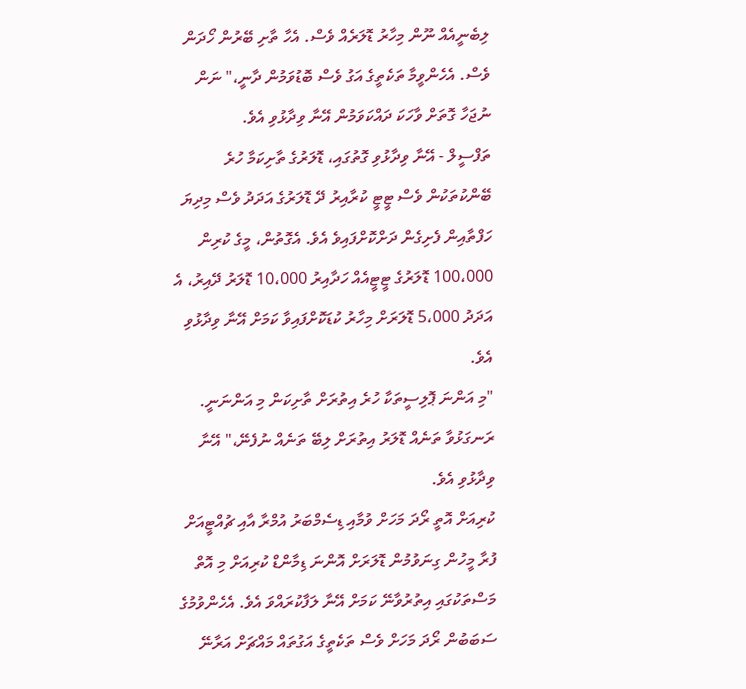ލިބެނީއެއް ނޫން މިހާރު ޑޮލަރެއް ވެސް. އެހާ ތާށި ބޭރުން ހޯދަން ވެސް. އެހެންވީމާ ތަކެތީގެ އަގު ވެސް ބޮޑުވަމުން ދާނީ،" ނަން ނުޖަހާ ގޮތަށް ވާހަކަ ދައްކަވަމުން އޭނާ ވިދާޅުވި އެވެ.
ތަފްސީލް - އޭނާ ވިދާޅުވި ގޮތުގައި، ޑޮލަރުގެ ތާށިކަމާ ހުރެ ބޭންކުތަކުން ވެސް ޓީޓީ ކުރާއިރު ދޭ ޑޮލަރުގެ އަދަދު ވެސް މިދިޔަ ހަފްތާއިން ފެށިގެން ދަށްކޮށްފައިވެ އެވެ. އެގޮތުން، މީގެ ކުރިން 100،000 ޑޮލަރުގެ ޓީޓީއެއް ހަދާއިރު 10،000 ޑޮލަރު ދޭއިރު، އެ އަދަދު 5،000 ޑޮލަރަށް މިހާރު ކުޑަކޮށްފައިވާ ކަމަށް އޭނާ ވިދާޅުވި އެވެ.
"މި އަންނަ ޕޮލިސީތަކާ ހުރެ އިތުރަށް ތާށިކަން މި އަންނަނީ. ރަނގަޅުވާ ތަނެއް ޑޮލަރު އިތުރަށް ލިބޭ ތަނެއް ނުފެނޭ،" އޭނާ ވިދާޅުވި އެވެ.
ކުރިއަށް އޮތީ ރޯދަ މަހަށް ވުމާއި ޑިސެމްބަރު އުމްރާ އާއި ޗުއްޓީއަށް ފުރާ މީހުން ގިނަވުމުން ޑޮލަރަށް އޮންނަ ޑިމާންޑް ކުރިއަށް މި އޮތް މަސްތަކުގައި އިތުރުވާނޭ ކަމަށް އޭނާ ލަފާކުރައްވަ އެވެ. އެހެންވުމުގެ ސަބަބުން ރޯދަ މަހަށް ވެސް ތަކެތީގެ އަގުތައް މައްޗަށް އަރާނޭ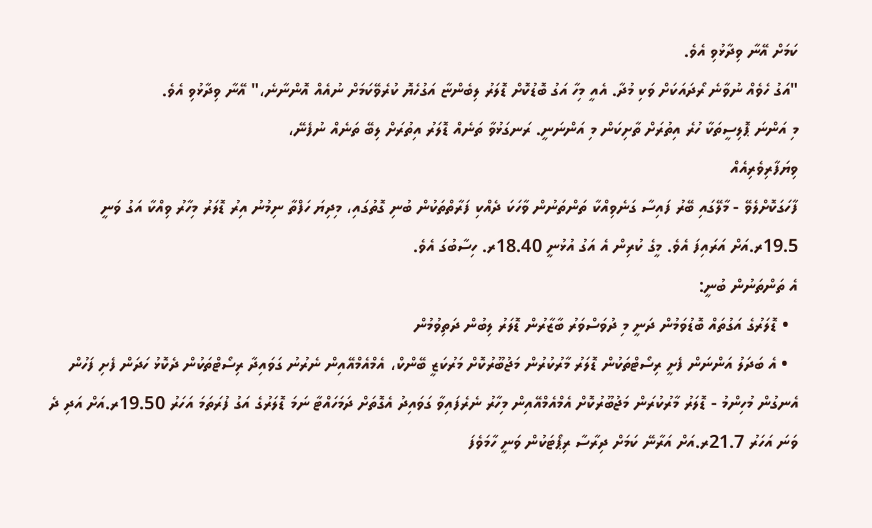ކަމަށް އޭނާ ވިދާޅުވި އެވެ.
"އަގު ހެވެއް ނުވާނެ ރޯދައަކަށް ވަކި މުދާ. އެއީ މިހާ އަގު ބޮޑުކޮށް ޑޮލަރު ލިބެންޏާ އަގުހެޔޮ ކުރެވޭކަމަށް ނުއެއް އޮންނާނެ،" އޭނާ ވިދާޅުވި އެވެ.
މި އަންނަ ޕޮލިސީތަކާ ހުރެ އިތުރަށް ތާށިކަން މި އަންނަނީ. ރަނގަޅުވާ ތަނެއް ޑޮލަރު އިތުރަށް ލިބޭ ތަނެއް ނުފެނޭ،
ވިޔަފާރިވެރިއެއް
ފާހަގަކޮށްލެވޭ - މާލޭގައި ބޭރު ފައިސާ ގަނެވިއްކާ ތަންތަނުން ވާހަކަ ދެއްކި ފަރާތްތަކުން ބުނި ގޮތުގައި، މިދިޔަ ހަފްތާ ނިމުނު އިރު ޑޮލަރު މިހާރު ވިއްކާ އަގު ވަނީ 19.5ރ.އަށް އަރައިފަ އެވެ. މީގެ ކުރިން އެ އަގު އުޅުނީ 18.40ރ. ހިސާބުގަ އެވެ.
އެ ތަންތަނުން ބުނީ:
  • ޑޮލަރުގެ އަގުތައް ބޮޑުވަމުން ދަނީ މި ދުވަސްވަރު ބާޒާރުން ޑޮލަރު ލިބުން ދަތިވުމުން
  • އެ ބަދަލު އަންނަން ފެށީ ރިސޯޓްތަކުން ޑޮލަރު މާރުކުރުން މަޖުބޫރުކޮށް މަރުކަޒީ ބޭންކް، އެމްއެމްއޭއިން ނެރުނު ގަވައިދާ ރިސޯޓްތަކުން ދެކޮޅު ހަދަން ފެށި ފަހުން
އެނގުން މުހިންމު - ޑޮލަރު މާރުކުރަން މަޖުބޫރުކޮށް އެމްއެމްއޭއިން މިހާރު ނެރެފައިވާ ގަވައިދު އެގޮތަށް ދަމަހައްޓާ ނަމަ ޑޮލަރުގެ އަގު ފުރަތަމަ އަހަރު 19.50ރ.އަށް އަދި ދެ ވަނަ އަހަރު 21.7ރ.އަށް އަރާނޭ ކަމަށް ދިރާސާ ރިޕޯޓަކުން ވަނީ ހާމަވެފަ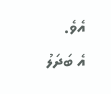އެވެ.
އެ ބަދަލު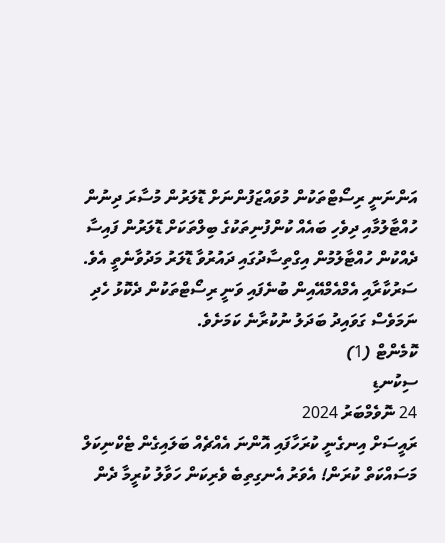އަންނަނީ ރިސޯޓްތަކުން މުވައްޒަފުންނަށް ޑޮލަރުން މުސާރަ ދިނުން ހުއްޓާލުމާއި ދިވެހި ބައެއް ކުންފުނިތަކުގެ ބިލްތަކަށް ޑޮލަރުން ފައިސާ ދެއްކުން ހުއްޓާލުމުން އިގްތިސާދުގައި ދައުރުވާ ޑޮލަރު މަދުވާނެތީ އެވެ.
ސަރުކާރާއި އެމްއެމްއޭއިން ބުނެފައި ވަނީ ރިސޯޓްތަކުން ދެކޮޅު ހެދި ނަމަވެސް ގަވައިދު ބަދަލު ނުކުރާނެ ކަމަށެވެ.
ކޮމެންޓް (1)
ސިކުނޑި
24 ނޮވެމްބަރު 2024
ރައީސަށް އިނގެނީ ކުރަހާފައި އޮންނަ އެއްޗެއް ބަލައިގެން ޓެކްނިކަލް މަސައްކަތް ކުރަން! އެވަރު އެނގިތިބެ ވެރިކަން ހަވާލު ކުރީމާ ދެން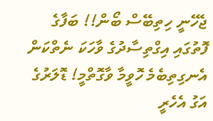ޖެހޭނީ ހިތިބޭސް ބޯން!! ބަފާގެ ފޮތުގައި އިގްތިސާދުގެ ވާހަކަ ނެތްކަން އެނގިތިބެމެ ހޮވީމާ ވާގޮތްމީ! ޑޮލަރުގެ އަގު އެހެރީ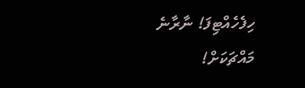ހިފެހެއްޓިފަ! ނާރާނެ މައްޗަކަށް!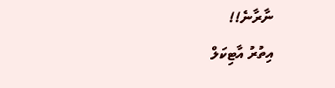ނާރާނެ!!
އިތުރު އާޓިކަލް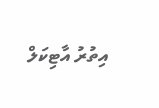އިތުރު އާޓިކަލް